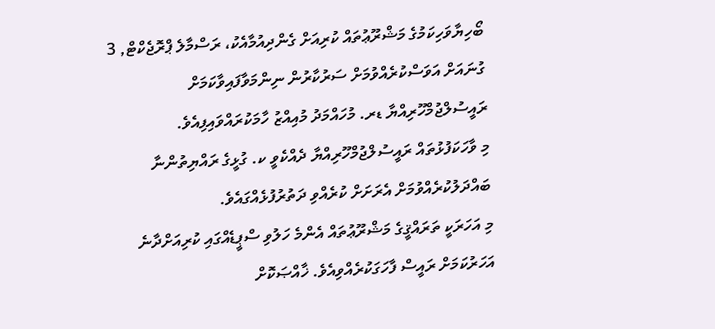ބޯހިޔާވަހިކަމުގެ މަޝްރޫޢުތައް ކުރިއަށް ގެންދިއުމާއެކު، ރަސްމާލެ ޕްރޮޖެކްޓް, 3 ގުނައަށް އަވަސްކުރެއްވުމަށް ސަރުކާރުން ނިންމަވާފައިވާކަމަށް ރައީސުލްޖުމްހޫރިއްޔާ ޑރ. މުހައްމަދު މުއިއްޒު ހާމަކުރައްވައިފިއެވެ.
މި ވާހަކަފުޅުތައް ރައީސުލްޖުމްހޫރިއްޔާ ދެއްކެވީ ކ. ގުޅީގެ ރައްޔިތުންނާ ބައްދަލުކުރެއްވުމަށް އެރަށަށް ކުރެއްވި ދަތުރުފުޅެއްގައެވެ.
މި އަހަރަކީ ތަރައްޤީގެ މަޝްރޫޢުތައް އެންމެ ހަލުވި ސްޕީޑެއްގައި ކުރިއަށްދާނެ އަހަރުކަމަށް ރައީސް ފާހަގަކުރެއްވިއެވެ. ޚާއްޞަކޮށް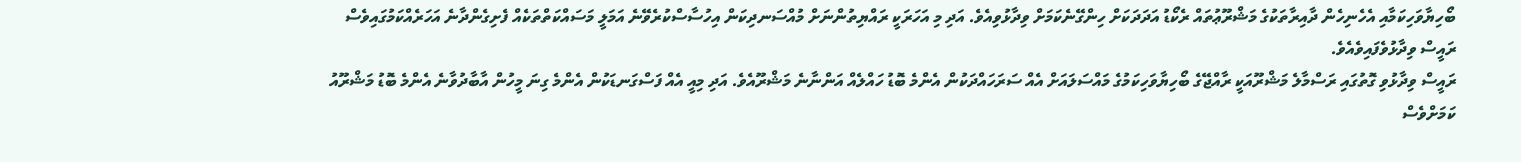ބޯހިޔާވަހިކަމާއި އެހެނިހެން ދާއިރާތަކުގެ މަޝްރޫޢުތައް ރެކޯޑު އަދަދަކަށް ހިންގޭނެކަމަށް ވިދާޅުވިއެވެ. އަދި މި އަހަރަކީ ރައްޔިތުންނަށް މުއްސަނދިކަން އިހުސާސްކުރެވޭނެ އަމަލީ މަސައްކަތްތަކެއް ފެށިގެންދާނެ އަހަރެއްކަމުގައިވެސް ރައީސް ވިދާޅުވެފައިވެއެވެ.
ރައީސް ވިދާޅުވި ގޮތުގައި ރަސްމާލެ މަޝްރޫއަކީ ރާއްޖޭގެ ބޯހިޔާވަހިކަމުގެ މައްސަލައަށް އެއް ސަރަހައްދަކުން އެންމެ ބޮޑު ހައްލެއް އަންނާނެ މަޝްރޫއެވެ. އަދި މިއީ އެއް ފަސްގަނޑަކުން އެންމެ ގިނަ މީހުން އާބާދުވާނެ އެންމެ ބޮޑު މަޝްރޫއު ކަމަށްވެސް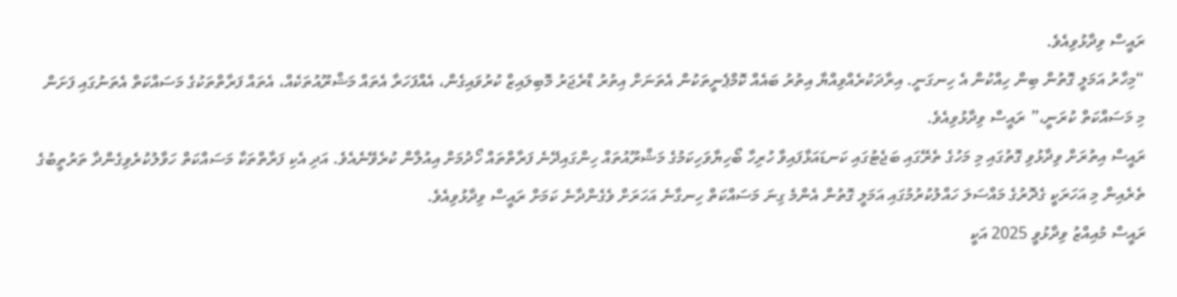ރައީސް ވިދާޅުވިއެވެ.
“މިހާރު އަމަލީ ގޮތުން ބިން ހިއްކުން އެ ހިނގަނީ. އިރާދަކުރެއްވިއްޔާ އިތުރު ބައެއް ކޮމްޕެނީތަކުން އެތަނަށް އިތުރު ޑްރެޖަރު މޮބިލައިޒް ކުރުވައިގެން، އެއްފަހަރާ އެތައް މަޝްރޫއުތަކެއް، އެތައް ފަރާތްތަކުގެ މަސައްކަތް އެތަނުގައި ފަށަން މި މަސައްކަތް ކުރަނީ،” ރައީސް ވިދާޅުވިއެވެ.
ރައީސް އިތުރަށް ވިދާޅުވި ގޮތުގައި މި މަހުގެ ތެރޭގައި ބަޖެޓުގައި ކަނޑައަޅާފައިވާ ހުރިހާ ބޯހިޔާވަހިކަމުގެ މަޝްރޫއުތައް ހިންގައިދޭނެ ފަރާތްތައް ހޯދުމަށް އިއުލާން ކުރެވޭނެއެވެ. އަދި އެކި ފަރާތްތަކާ މަސައްކަތް ހަވާލުކުރެވިގެންދާ ތަރުތީބުގެ ތެރެއިން މި އަހަރަކީ ގެދޮރުގެ މައްސަލަ ހައްލުކުރުމުގައި އަމަލީ ގޮތުން އެންމެ ގިނަ މަސައްކަތް ހިނގާނެ އަހަރަށް ވެގެންދާނެ ކަމަށް ރައީސް ވިދާޅުވިއެވެ.
ރައީސް މުއިއްޒު ވިދާޅުވީ 2025 އަކީ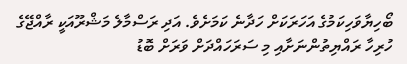ބޯހިޔާވަހިކަމުގެ އަހަރަކަށް ހަދާނެ ކަމަށެވެ. އަދި ރަސްމާލެ މަޝްރޫއަކީ ރާއްޖޭގެ ހުރިހާ ރައްޔިތުންނަށާއި މި ސަރަހައްދަށް ވަރަށް ބޮޑު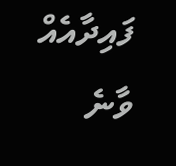ފައިދާއެއް ވާނެ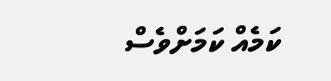ކަމެއް ކަމަށްވެސް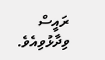ރައީސް ވިދާޅުވިއެވެ.